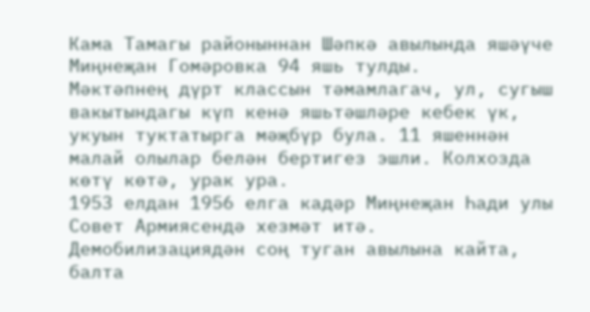Кама Тамагы районыннан Шәпкә авылында яшәүче Миңнеҗан Гомәровка 94 яшь тулды.
Мәктәпнең дүрт классын тәмамлагач, ул, сугыш вакытындагы күп кенә яшьтәшләре кебек үк, укуын туктатырга мәҗбүр була. 11 яшеннән малай олылар белән бертигез эшли. Колхозда көтү көтә, урак ура.
1953 елдан 1956 елга кадәр Миңнеҗан Һади улы Совет Армиясендә хезмәт итә. Демобилизациядән соң туган авылына кайта, балта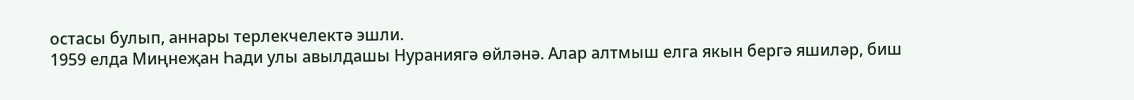остасы булып, аннары терлекчелектә эшли.
1959 елда Миңнеҗан Һади улы авылдашы Нураниягә өйләнә. Алар алтмыш елга якын бергә яшиләр, биш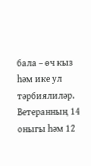бала – өч кыз һәм ике ул тәрбиялиләр. Ветеранның 14 оныгы һәм 12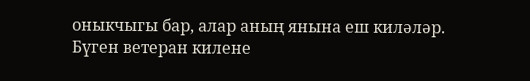оныкчыгы бар, алар аның янына еш киләләр. Бүген ветеран килене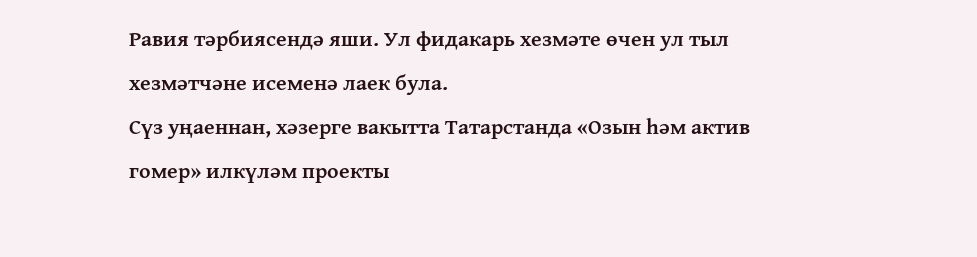Равия тәрбиясендә яши. Ул фидакарь хезмәте өчен ул тыл хезмәтчәне исеменә лаек була.
Сүз уңаеннан, хәзерге вакытта Татарстанда «Озын һәм актив гомер» илкүләм проекты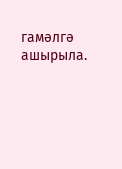гамәлгә ашырыла.